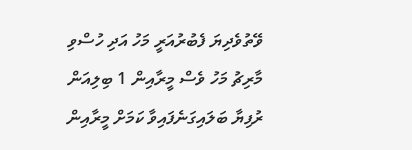ވޭތުވެދިޔަ ފެބުރުއަރީ މަހު އަދި ހުސްވި މާރިޗު މަހު ވެސް މީރާއިން 1 ބިލިއަން ރުފިޔާ ބަލައިގަނެފައިވާ ކަމަށް މީރާއިން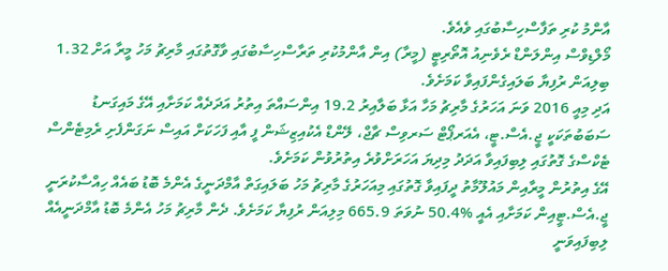އާންމު ކުރި ތަފާސްހިސާބުގައި ވެއެވެ.
މޯލްޑިވްސް އިންލަންޑް ރެވެނިއު އޮތޯރިޓީ (މީރާ) އިން އާންމުކުރި ތަރާސްހިސާބުގައި ވާގޮތުގައި މާރިޗު މަހު މީރާ އަށް 1.32 ބިލިއަން ރުފިޔާ ބަލައިގެންފައިވާ ކަމަށެވެ.
އަދި މިއީ 2016 ވަނަ އަހަރުގެ މާރިޗު މަހާ އަޅާ ބަލާއިރު 19.2 އިންސައްތަ އިތުރު އަދަދެއް ކަމަށާއި އޭގެ މައިގަނޑު ސަބަބުތަކަކީ ޖީ.އެސް.ޓީ، އެއަރޕޯޓް ސަރވިސް ޗާޖް، ލޭންޑް އެކުއިޒިޝަން ފީ އާއި ފަހަކަށް އައިސް ނަގަންފެށި ރެމިޓެންސް ޓެކްސްގެ ގޮތުގައި ލިބިފައިވާ އަދަދު މިދިޔަ އަހަރަށްވުރެ އިތުރުވުން ކަމަށެވެ.
އޭގެ އިތުރުން މީރާއިން މައުލޫމާތު ދީފައިވާ ގޮތުގައި މިއަހަރުގެ މާރިޗު މަހު ބަލައިގަތް އާމްދަނީގެ އެންމެ ބޮޑު ބައެއް ހިއްސާކުރަނީ ޖީ.އެސް.ޓީއިން ކަމަށާއި އެއީ %50.4 ނުވަތަ 665.9 މިލިއަން ރުފިޔާ ކަމަށެވެ. ދެން މާރިޗު މަހު އެންމެ ބޮޑު އާމްދަނީއެއް ލިބިފައިވަނީ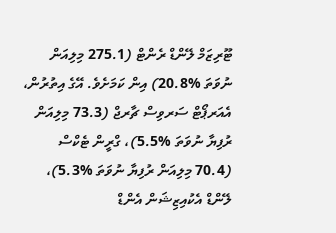ޓޫރިޒަމް ލޭންޑް ރެންޓް (275.1 މިލިއަން ނުވަތަ %20.8) އިން ކަމަށެވެ. އޭގެ އިތުރުން، އެއަރޕޯޓް ސަރވިސް ޗާރޖް (73.3 މިލިއަން ރުފިޔާ ނުވަތަ %5.5)، ގްރީން ޓެކްސް (70.4 މިލިއަން ރުފިޔާ ނުވަތަ %5.3)، ލޭންޑް އެކުއިޒިޝަން އެންޑް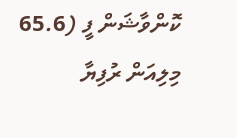ކޮންވާޝަން ފީ (65.6 މިލިއަން ރުފިޔާ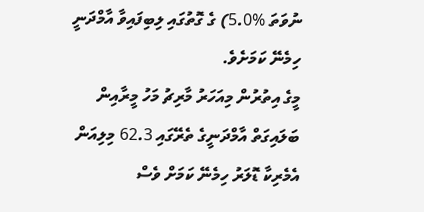ނުވަތަ %5.0) ގެ ގޮތުގައި ލިބިފައިވާ އާމްދަނީ ހިމެނޭ ކަމަށެވެ.
މީގެ އިތުރުން މިއަހަރު މާރިޗު މަހު މީރާއިން ބަލައިގަތް އާމްދަނީގެ ތެރޭގައި 62.3 މިލިއަން އެމެރިކާ ޑޮލަރު ހިމެނޭ ކަމަށް ވެސް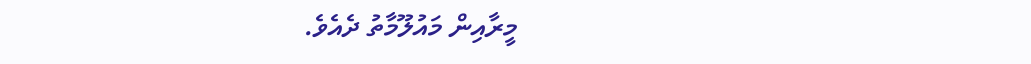މީރާއިން މައުލޫމާތު ދެއެވެ.